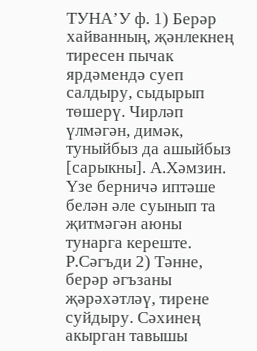ТУНА’У ф. 1) Берәр хайванның, җәнлекнең тиресен пычак ярдәмендә суеп салдыру, сыдырып төшерү. Чирләп үлмәгән, димәк, туныйбыз да ашыйбыз [сарыкны]. А.Хәмзин. Үзе берничә иптәше белән әле суынып та җитмәгән аюны тунарга кереште. Р.Сәгъди 2) Тәнне, берәр әгъзаны җәрәхәтләү, тирене суйдыру. Сәхинең акырган тавышы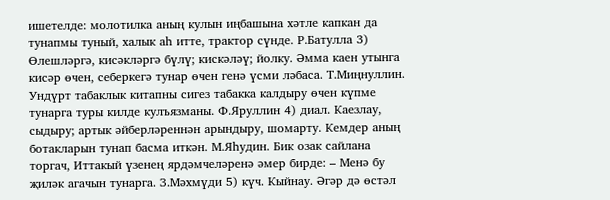ишетелде: молотилка аның кулын иңбашына хәтле капкан да тунапмы туный, халык аһ итте, трактор сүнде. Р.Батулла 3) Өлешләргә, кисәкләргә бүлү; кискәләү; йолку. Әмма каен утынга кисәр өчен, себеркегә тунар өчен генә үсми ләбаса. Т.Миңнуллин. Ундүрт табаклык китапны сигез табакка калдыру өчен күпме тунарга туры килде кулъязманы. Ф.Яруллин 4) диал. Каезлау, сыдыру; артык әйберләреннән арындыру, шомарту. Кемдер аның ботакларын тунап басма иткән. М.Яһудин. Бик озак сайлана торгач, Иттакый үзенең ярдәмчеләренә әмер бирде: – Менә бу җиләк агачын тунарга. З.Мәхмүди 5) күч. Кыйнау. Әгәр дә өстәл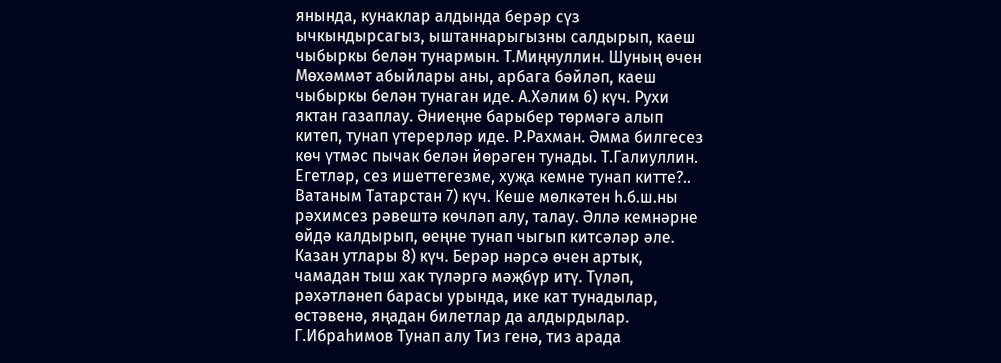янында, кунаклар алдында берәр сүз ычкындырсагыз, ыштаннарыгызны салдырып, каеш чыбыркы белән тунармын. Т.Миңнуллин. Шуның өчен Мөхәммәт абыйлары аны, арбага бәйләп, каеш чыбыркы белән тунаган иде. А.Хәлим 6) күч. Рухи яктан газаплау. Әниеңне барыбер төрмәгә алып китеп, тунап үтерерләр иде. Р.Рахман. Әмма билгесез көч үтмәс пычак белән йөрәген тунады. Т.Галиуллин. Егетләр, сез ишеттегезме, хуҗа кемне тунап китте?.. Ватаным Татарстан 7) күч. Кеше мөлкәтен һ.б.ш.ны рәхимсез рәвештә көчләп алу, талау. Әллә кемнәрне өйдә калдырып, өеңне тунап чыгып китсәләр әле. Казан утлары 8) күч. Берәр нәрсә өчен артык, чамадан тыш хак түләргә мәҗбүр итү. Түләп, рәхәтләнеп барасы урында, ике кат тунадылар, өстәвенә, яңадан билетлар да алдырдылар. Г.Ибраһимов Тунап алу Тиз генә, тиз арада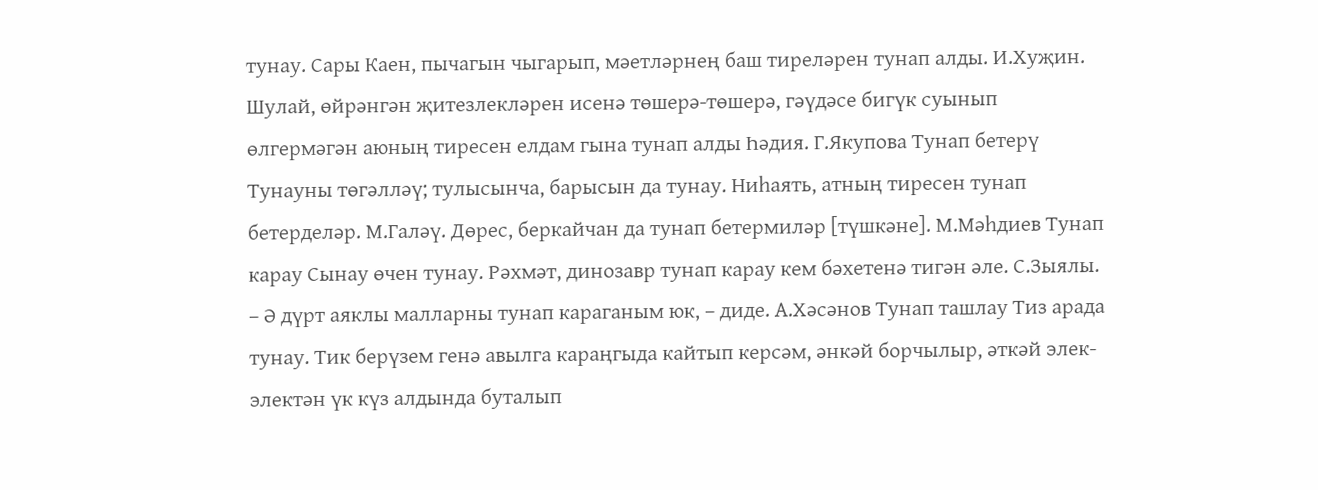тунау. Сары Каен, пычагын чыгарып, мәетләрнең баш тиреләрен тунап алды. И.Хуҗин. Шулай, өйрәнгән җитезлекләрен исенә төшерә-төшерә, гәүдәсе бигүк суынып өлгермәгән аюның тиресен елдам гына тунап алды Һәдия. Г.Якупова Тунап бетерү Тунауны төгәлләү; тулысынча, барысын да тунау. Ниһаять, атның тиресен тунап бетерделәр. М.Галәү. Дөрес, беркайчан да тунап бетермиләр [түшкәне]. М.Мәһдиев Тунап карау Сынау өчен тунау. Рәхмәт, динозавр тунап карау кем бәхетенә тигән әле. С.Зыялы. – Ә дүрт аяклы малларны тунап караганым юк, – диде. А.Хәсәнов Тунап ташлау Тиз арада тунау. Тик берүзем генә авылга караңгыда кайтып керсәм, әнкәй борчылыр, әткәй элек-электән үк күз алдында буталып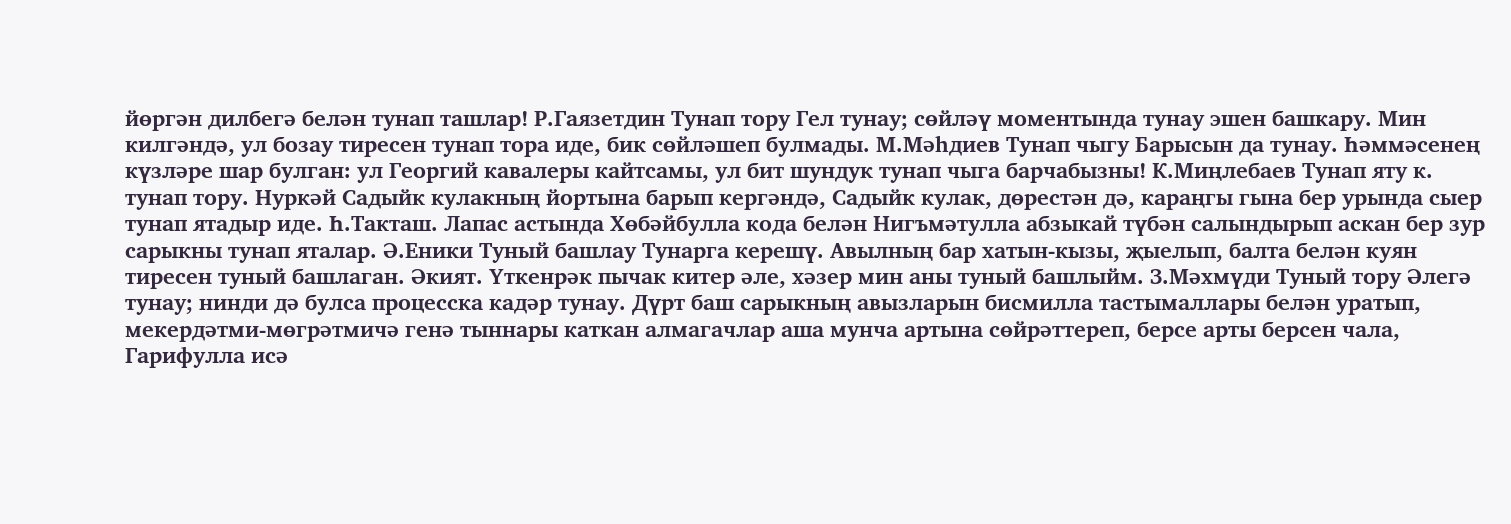йөргән дилбегә белән тунап ташлар! Р.Гаязетдин Тунап тору Гел тунау; сөйләү моментында тунау эшен башкару. Мин килгәндә, ул бозау тиресен тунап тора иде, бик сөйләшеп булмады. М.Мәһдиев Тунап чыгу Барысын да тунау. Һәммәсенең күзләре шар булган: ул Георгий кавалеры кайтсамы, ул бит шундук тунап чыга барчабызны! К.Миңлебаев Тунап яту к. тунап тору. Нуркәй Садыйк кулакның йортына барып кергәндә, Садыйк кулак, дөрестән дә, караңгы гына бер урында сыер тунап ятадыр иде. Һ.Такташ. Лапас астында Хөбәйбулла кода белән Нигъмәтулла абзыкай түбән салындырып аскан бер зур сарыкны тунап яталар. Ә.Еники Туный башлау Тунарга керешү. Авылның бар хатын-кызы, җыелып, балта белән куян тиресен туный башлаган. Әкият. Үткенрәк пычак китер әле, хәзер мин аны туный башлыйм. З.Мәхмүди Туный тору Әлегә тунау; нинди дә булса процесска кадәр тунау. Дүрт баш сарыкның авызларын бисмилла тастымаллары белән уратып, мекердәтми-мөгрәтмичә генә тыннары каткан алмагачлар аша мунча артына сөйрәттереп, берсе арты берсен чала, Гарифулла исә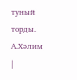туный торды. А.Хәлим |